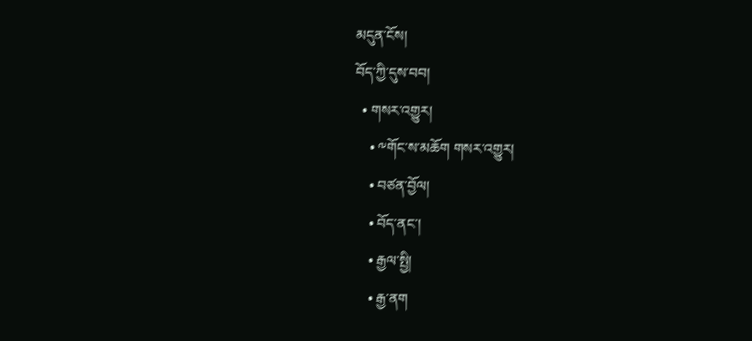མདུན་ངོས།
བོད་ཀྱི་དུས་བབ།
  • གསར་འགྱུར།
    • ༸གོང་ས་མཆོག གསར་འགྱུར།
    • བཙན་བྱོལ།
    • བོད་ནང་།
    • རྒྱལ་སྤྱི།
    • རྒྱ་ནག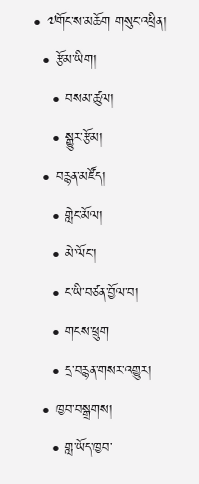• ༧གོང་ས་མཆོག གསུང་འཕྲིན།
  • རྩོམ་ཡིག།
    • བསམ་ཚུལ།
    • སྒྱུར་རྩོམ།
  • བརྙན་མཛོད།
    • གླེང་མོལ།
    • མེ་ལོང་།
    • ང་ཡི་བཙན་བྱོལ་བ།
    • གངས་ཕྲུག
    • དྲ་བརྙན་གསར་འགྱུར།
  • ཁྱབ་བསྒྲགས།
    • གླ་ཡོད་ཁྱབ་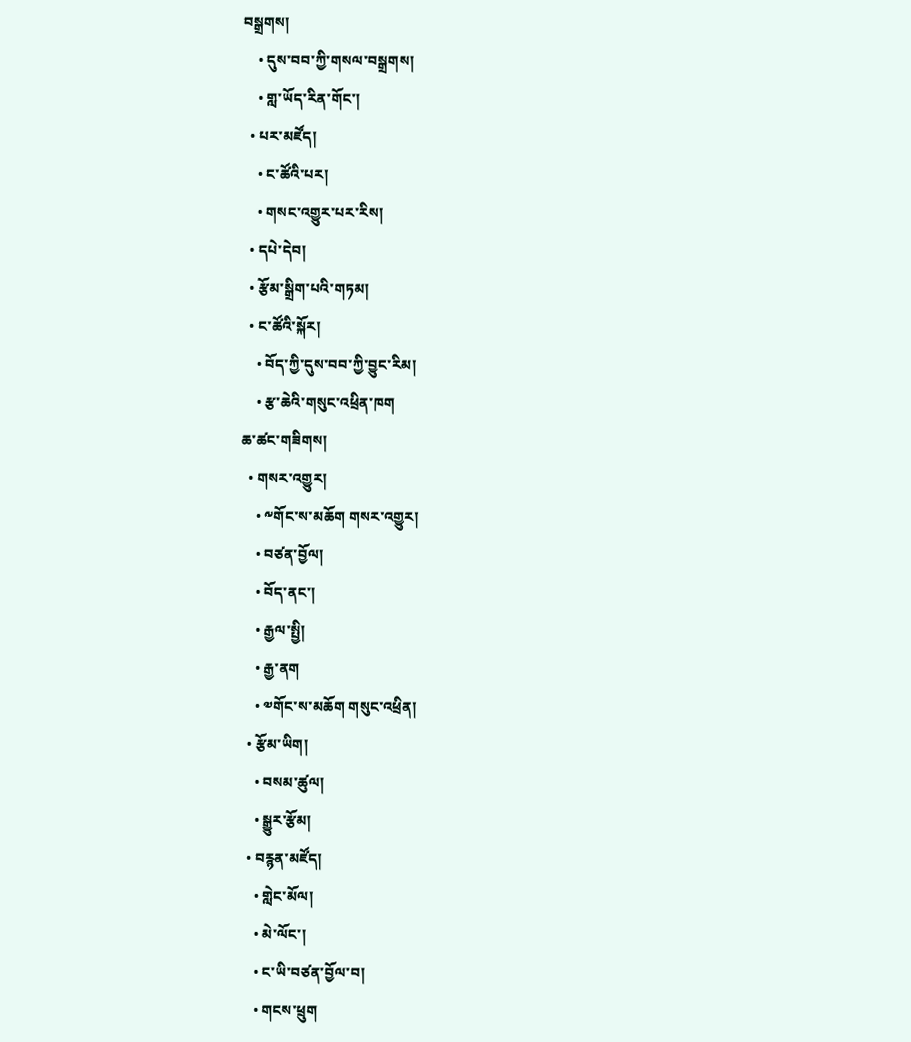བསྒྲགས།
    • དུས་བབ་ཀྱི་གསལ་བསྒྲགས།
    • གླ་ཡོད་རིན་གོང་།
  • པར་མཛོད།
    • ང་ཚོའི་པར།
    • གསང་འགྱུར་པར་རིས།
  • དཔེ་དེབ།
  • རྩོམ་སྒྲིག་པའི་གཏམ།
  • ང་ཚོའི་སྐོར།
    • བོད་ཀྱི་དུས་བབ་ཀྱི་བྱུང་རིམ།
    • རྩ་ཆེའི་གསུང་འཕྲིན་ཁག
ཆ་ཚང་གཟིགས།
  • གསར་འགྱུར།
    • ༸གོང་ས་མཆོག གསར་འགྱུར།
    • བཙན་བྱོལ།
    • བོད་ནང་།
    • རྒྱལ་སྤྱི།
    • རྒྱ་ནག
    • ༧གོང་ས་མཆོག གསུང་འཕྲིན།
  • རྩོམ་ཡིག།
    • བསམ་ཚུལ།
    • སྒྱུར་རྩོམ།
  • བརྙན་མཛོད།
    • གླེང་མོལ།
    • མེ་ལོང་།
    • ང་ཡི་བཙན་བྱོལ་བ།
    • གངས་ཕྲུག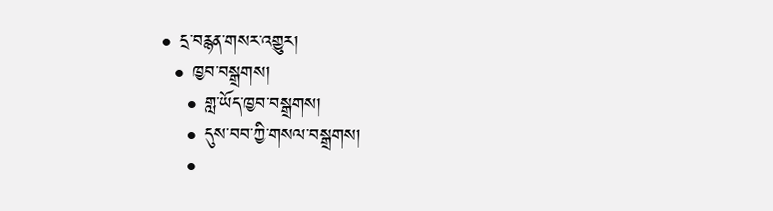• དྲ་བརྙན་གསར་འགྱུར།
  • ཁྱབ་བསྒྲགས།
    • གླ་ཡོད་ཁྱབ་བསྒྲགས།
    • དུས་བབ་ཀྱི་གསལ་བསྒྲགས།
    •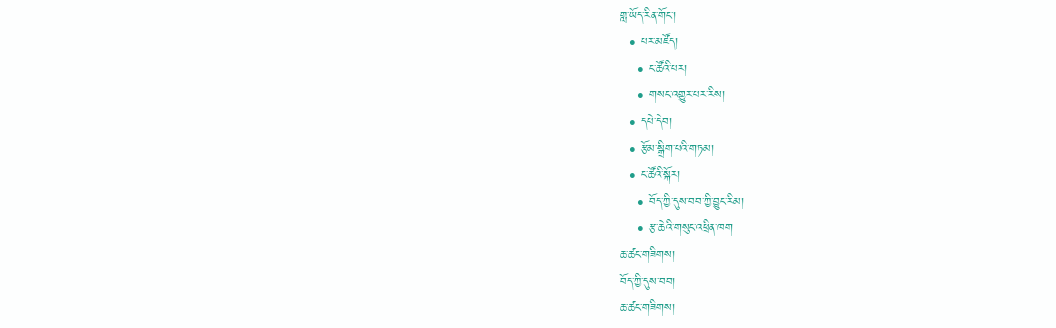གླ་ཡོད་རིན་གོང་།
  • པར་མཛོད།
    • ང་ཚོའི་པར།
    • གསང་འགྱུར་པར་རིས།
  • དཔེ་དེབ།
  • རྩོམ་སྒྲིག་པའི་གཏམ།
  • ང་ཚོའི་སྐོར།
    • བོད་ཀྱི་དུས་བབ་ཀྱི་བྱུང་རིམ།
    • རྩ་ཆེའི་གསུང་འཕྲིན་ཁག
ཆ་ཚང་གཟིགས།
བོད་ཀྱི་དུས་བབ།
ཆ་ཚང་གཟིགས།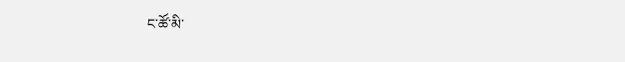ང་ཚོ་མི་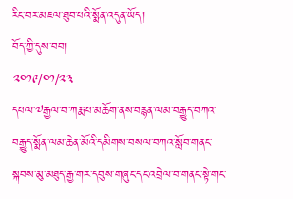རིང་བར་མཇལ་ཐུབ་པའི་སྨོན་འདུན་ཡོད།
བོད་ཀྱི་དུས་བབ།
༢༠༡༩/༠༡/༢༣
དཔལ་༧རྒྱལ་བ་ཀརྨ་པ་མཆོག་ནས་བརྙན་ལམ་བརྒྱུད་བཀའ་བརྒྱུད་སྨོན་ལམ་ཆེན་མོའི་དམིགས་བསལ་བཀའ་སློབ་གནང་སྐབས་མུ་མཐུད་རྒྱ་གར་དབུས་གཞུང་དང་འབྲེལ་བ་གནང་སྟེ་གང་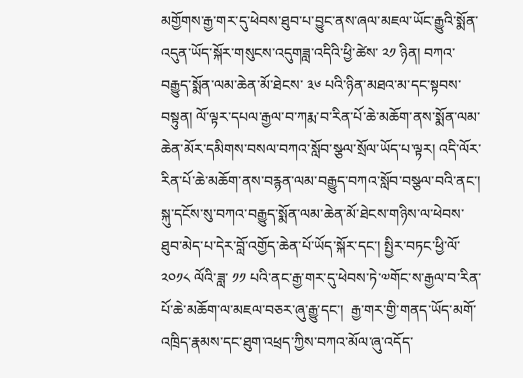མགྱོགས་རྒྱ་གར་དུ་ཕེབས་ཐུབ་པ་བྱུང་ནས་ཞལ་མཇལ་ཡོང་རྒྱུའི་སྨོན་འདུན་ཡོད་སྐོར་གསུངས་འདུགཟླ་འདིའི་ཕྱི་ཚེས་ ༢༡ ཉིན། བཀའ་བརྒྱུད་སྨོན་ལམ་ཆེན་མོ་ཐེངས་ ༣༦ པའི་ཉིན་མཐའ་མ་དང་སྟབས་བསྟུན། ལོ་ལྟར་དཔལ་རྒྱལ་བ་ཀརྨ་བ་རིན་པོ་ཆེ་མཆོག་ནས་སྨོན་ལམ་ཆེན་མོར་དམིགས་བསལ་བཀའ་སློབ་སྩལ་སྲོལ་ཡོད་པ་ལྟར། འདི་ལོར་རིན་པོ་ཆེ་མཆོག་ནས་བརྙན་ལམ་བརྒྱུད་བཀའ་སློབ་བསྩལ་བའི་ནང་། སྐུ་དངོས་སུ་བཀའ་བརྒྱུད་སྨོན་ལམ་ཆེན་མོ་ཐེངས་གཉིས་ལ་ཕེབས་ཐུབ་མེད་པ་དེར་བློ་འགྱོད་ཆེན་པོ་ཡོད་སྐོར་དང་། སྤྱིར་བཏང་ཕྱི་ལོ་ ༢༠༡༨ ལོའི་ཟླ་ ༡༡ པའི་ནང་རྒྱ་གར་དུ་ཕེབས་ཏེ་༧གོང་ས་རྒྱལ་བ་རིན་པོ་ཆེ་མཆོག་ལ་མཇལ་བཅར་ཞུ་རྒྱུ་དང་།  རྒྱ་གར་གྱི་གནད་ཡོད་མགོ་འཁྲིད་རྣམས་དང་ཐུག་འཕྲད་ཀྱིས་བཀའ་མོལ་ཞུ་འདོད་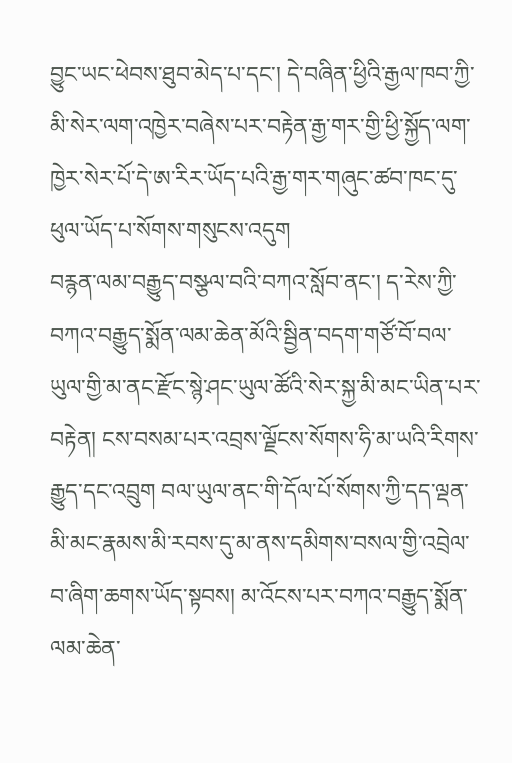བྱུང་ཡང་ཕེབས་ཐུབ་མེད་པ་དང་། དེ་བཞིན་ཕྱིའི་རྒྱལ་ཁབ་ཀྱི་མི་སེར་ལག་འཁྱེར་བཞེས་པར་བརྟེན་རྒྱ་གར་གྱི་ཕྱི་སྐྱོད་ལག་ཁྱེར་སེར་པོ་དེ་ཨ་རིར་ཡོད་པའི་རྒྱ་གར་གཞུང་ཚབ་ཁང་དུ་ཕུལ་ཡོད་པ་སོགས་གསུངས་འདུག
བརྙན་ལམ་བརྒྱུད་བསྩལ་བའི་བཀའ་སློབ་ནང་། ད་རེས་ཀྱི་བཀའ་བརྒྱུད་སྨོན་ལམ་ཆེན་མོའི་སྦྱིན་བདག་གཙོ་བོ་བལ་ཡུལ་གྱི་མ་ནང་རྫོང་སྙེ་ཤང་ཡུལ་ཚོའི་སེར་སྐྱ་མི་མང་ཡིན་པར་བརྟེན། ངས་བསམ་པར་འབྲས་ལྗོངས་སོགས་ཧི་མ་ཡའི་རིགས་རྒྱུད་དང་འབྲུག བལ་ཡུལ་ནང་གི་དོལ་པོ་སོགས་ཀྱི་དད་ལྡན་མི་མང་རྣམས་མི་རབས་དུ་མ་ནས་དམིགས་བསལ་གྱི་འབྲེལ་བ་ཞིག་ཆགས་ཡོད་སྟབས། མ་འོངས་པར་བཀའ་བརྒྱུད་སྨོན་ལམ་ཆེན་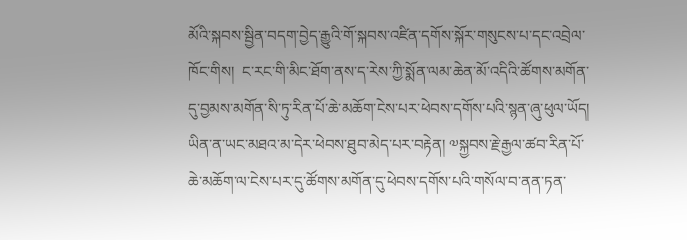མོའི་སྐབས་སྦྱིན་བདག་བྱེད་རྒྱུའི་གོ་སྐབས་འཛིན་དགོས་སྐོར་གསུངས་པ་དང་འབྲེལ་ཁོང་གིས།  ང་རང་གི་མིང་ཐོག་ནས་ད་རེས་ཀྱི་སྨོན་ལམ་ཆེན་མོ་འདིའི་ཚོགས་མགོན་དུ་བྱམས་མགོན་སི་ཏུ་རིན་པོ་ཆེ་མཆོག་ངེས་པར་ཕེབས་དགོས་པའི་སྙན་ཞུ་ཕུལ་ཡོད། ཡིན་ན་ཡང་མཐའ་མ་དེར་ཕེབས་ཐུབ་མེད་པར་བརྟེན། ༧སྐྱབས་རྗེ་རྒྱལ་ཚབ་རིན་པོ་ཆེ་མཆོག་ལ་ངེས་པར་དུ་ཚོགས་མགོན་དུ་ཕེབས་དགོས་པའི་གསོལ་བ་ནན་ཏན་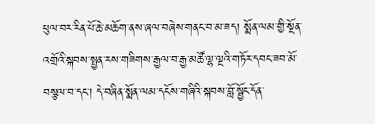ཕུལ་བར་རིན་པོ་ཆེ་མཆོག་ནས་ཞལ་བཞེས་གནང་བ་མ་ཟད། སྨོན་ལམ་གྱི་སྔོན་འགྲོའི་སྐབས་སྤྱན་རས་གཟིགས་རྒྱལ་བ་རྒྱ་མཚོ་ལྷ་ལྔའི་གཏོར་དབང་ཟབ་མོ་བསྩལ་བ་དང་། དེ་བཞིན་སྨོན་ལམ་དངོས་གཞིའི་སྐབས་བློ་སྦྱོང་དོན་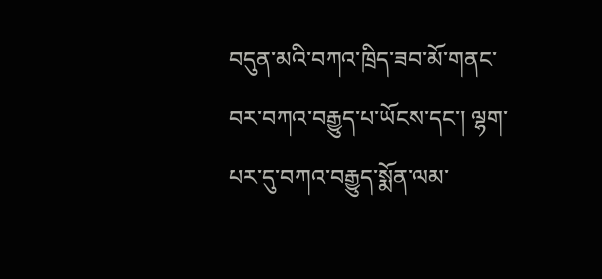བདུན་མའི་བཀའ་ཁྲིད་ཟབ་མོ་གནང་བར་བཀའ་བརྒྱུད་པ་ཡོངས་དང་། ལྷག་པར་དུ་བཀའ་བརྒྱུད་སྨོན་ལམ་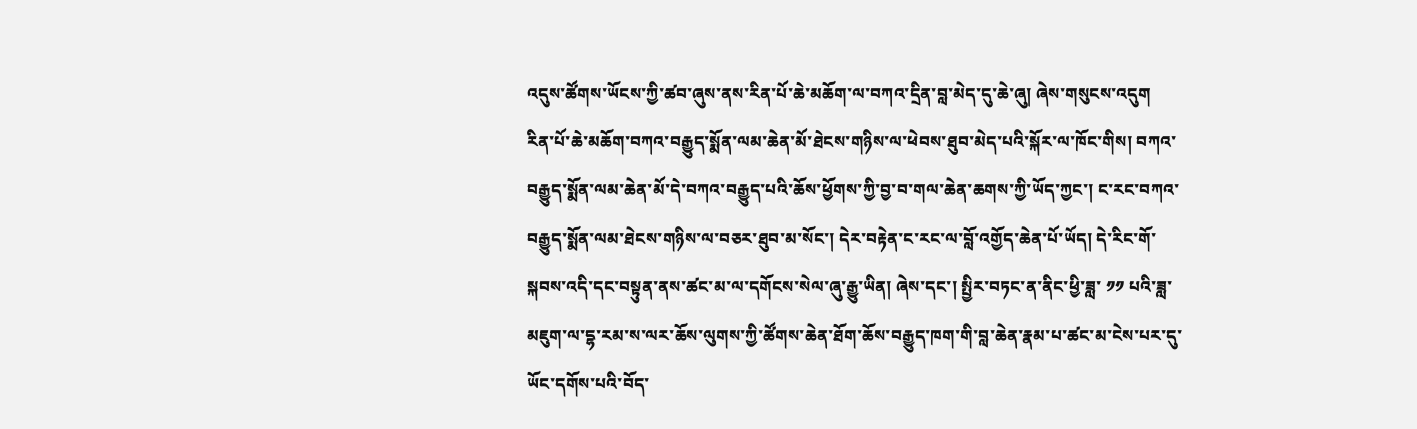འདུས་ཚོགས་ཡོངས་ཀྱི་ཚབ་ཞུས་ནས་རིན་པོ་ཆེ་མཆོག་ལ་བཀའ་དྲིན་བླ་མེད་དུ་ཆེ་ཞུ། ཞེས་གསུངས་འདུག
རིན་པོ་ཆེ་མཆོག་བཀའ་བརྒྱུད་སྨོན་ལམ་ཆེན་མོ་ཐེངས་གཉིས་ལ་ཕེབས་ཐུབ་མེད་པའི་སྐོར་ལ་ཁོང་གིས། བཀའ་བརྒྱུད་སྨོན་ལམ་ཆེན་མོ་དེ་བཀའ་བརྒྱུད་པའི་ཆོས་ཕྱོགས་ཀྱི་བྱ་བ་གལ་ཆེན་ཆགས་ཀྱི་ཡོད་ཀྱང་། ང་རང་བཀའ་བརྒྱུད་སྨོན་ལམ་ཐེངས་གཉིས་ལ་བཅར་ཐུབ་མ་སོང་། དེར་བརྟེན་ང་རང་ལ་བློ་འགྱོད་ཆེན་པོ་ཡོད། དེ་རིང་གོ་སྐབས་འདི་དང་བསྟུན་ནས་ཚང་མ་ལ་དགོངས་སེལ་ཞུ་རྒྱུ་ཡིན། ཞེས་དང་། སྤྱིར་བཏང་ན་ནིང་ཕྱི་ཟླ་ ༡༡ པའི་ཟླ་མཇུག་ལ་དྷ་རམ་ས་ལར་ཆོས་ལུགས་ཀྱི་ཚོགས་ཆེན་ཐོག་ཆོས་བརྒྱུད་ཁག་གི་བླ་ཆེན་རྣམ་པ་ཚང་མ་ངེས་པར་དུ་ཡོང་དགོས་པའི་བོད་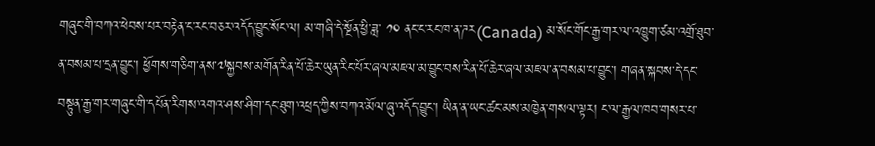གཞུང་གི་བཀའ་ཕེབས་པར་བརྟེན་ང་རང་བཅར་འདོད་བྱུང་སོང་ལ། མ་གཞི་དེ་སྔོན་ཕྱི་ཟླ་ ༡༠ ནང་ང་རང་ཁ་ན་ཌར(Canada) མ་སོང་གོང་རྒྱ་གར་ལ་འཁྱུག་ཙམ་འགྲོ་ཐུབ་ན་བསམ་པ་དྲན་བྱུང་། ཕྱོགས་གཅིག་ནས་༧སྐྱབས་མགོན་རིན་པོ་ཆེར་ཡུན་རིང་པོར་ཞལ་མཇལ་མ་བྱུང་བས་རིན་པོ་ཆེར་ཞལ་མཇལ་ན་བསམ་པ་བྱུང་། གཞན་སྐབས་དེ་དང་བསྟུན་རྒྱ་གར་གཞུང་གི་དཔོན་རིགས་འགའ་ཤས་ཤིག་དང་ཐུག་འཕྲད་ཀྱིས་བཀའ་མོལ་ཞུ་འདོད་བྱུང་། ཡིན་ན་ཡང་ཚང་མས་མཁྱེན་གསལ་ལྟར། ང་ལ་རྒྱལ་ཁབ་གསར་པ་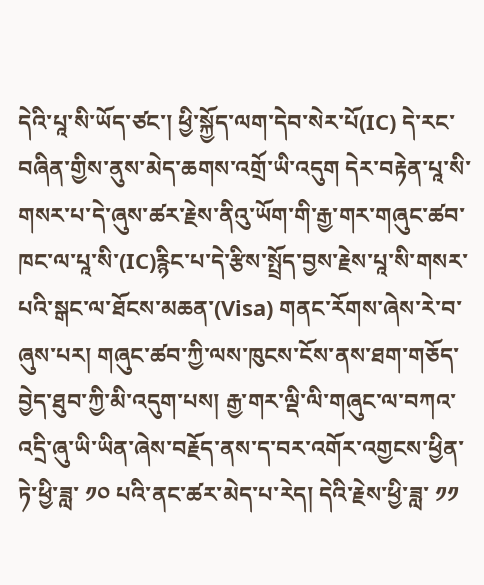དེའི་པཱ་སི་ཡོད་ཙང་། ཕྱི་སྐྱོད་ལག་དེབ་སེར་པོ(IC) དེ་རང་བཞིན་གྱིས་ནུས་མེད་ཆགས་འགྲོ་ཡི་འདུག དེར་བརྟེན་པཱ་སི་གསར་པ་དེ་ཞུས་ཚར་རྗེས་ནིའུ་ཡོག་གི་རྒྱ་གར་གཞུང་ཚབ་ཁང་ལ་པཱ་སི་(IC)རྙིང་པ་དེ་རྩིས་སྤྲོད་བྱས་རྗེས་པཱ་སི་གསར་པའི་སྒང་ལ་ཐོངས་མཆན་(Visa) གནང་རོགས་ཞེས་རེ་བ་ཞུས་པར། གཞུང་ཚབ་ཀྱི་ལས་ཁུངས་ངོས་ནས་ཐག་གཅོད་བྱེད་ཐུབ་ཀྱི་མི་འདུག་པས། རྒྱ་གར་ལྡི་ལི་གཞུང་ལ་བཀའ་འདྲི་ཞུ་ཡི་ཡིན་ཞེས་བརྗོད་ནས་ད་བར་འགོར་འགྱངས་ཕྱིན་ཏེ་ཕྱི་ཟླ་ ༡༠ པའི་ནང་ཚར་མེད་པ་རེད། དེའི་རྗེས་ཕྱི་ཟླ་ ༡༡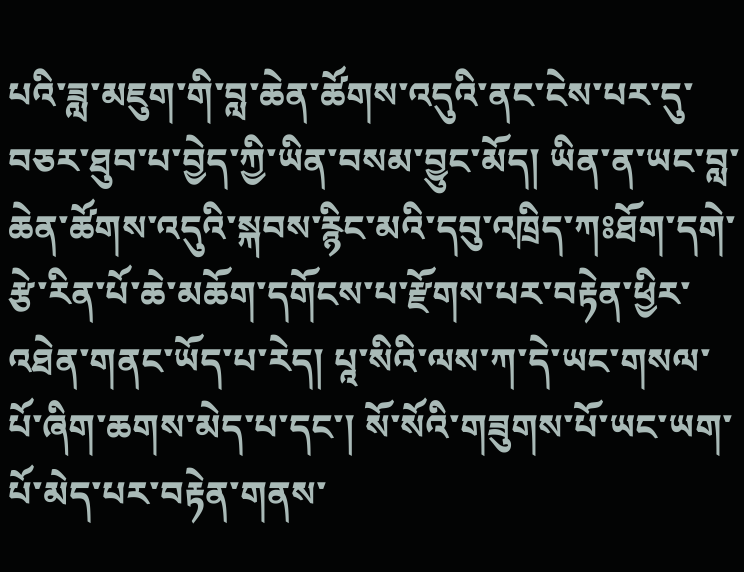པའི་ཟླ་མཇུག་གི་བླ་ཆེན་ཚོགས་འདུའི་ནང་ངེས་པར་དུ་བཅར་ཐུབ་པ་བྱེད་ཀྱི་ཡིན་བསམ་བྱུང་མོད། ཡིན་ན་ཡང་བླ་ཆེན་ཚོགས་འདུའི་སྐབས་རྙིང་མའི་དབུ་འཁྲིད་ཀཿཐོག་དགེ་རྩེ་རིན་པོ་ཆེ་མཆོག་དགོངས་པ་རྫོགས་པར་བརྟེན་ཕྱིར་འཐེན་གནང་ཡོད་པ་རེད། པཱ་སིའི་ལས་ཀ་དེ་ཡང་གསལ་པོ་ཞིག་ཆགས་མེད་པ་དང་། སོ་སོའི་གཟུགས་པོ་ཡང་ཡག་པོ་མེད་པར་བརྟེན་གནས་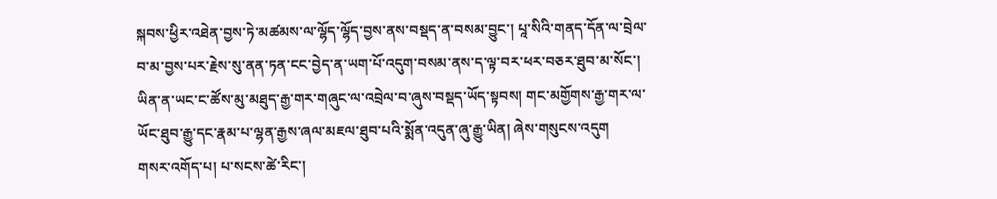སྐབས་ཕྱིར་འཐེན་བྱས་ཏེ་མཚམས་ལ་ལྷོད་ལྷོད་བྱས་ནས་བསྡད་ན་བསམ་བྱུང་། པཱ་སིའི་གནད་དོན་ལ་བྲེལ་བ་མ་བྱས་པར་རྗེས་སུ་ནན་ཏན་ངང་བྱེད་ན་ཡག་པོ་འདུག་བསམ་ནས་ད་ལྟ་བར་ཕར་བཅར་ཐུབ་མ་སོང་། ཡིན་ན་ཡང་ང་ཚོས་མུ་མཐུད་རྒྱ་གར་གཞུང་ལ་འབྲེལ་བ་ཞུས་བསྡད་ཡོད་སྟབས། གང་མགྱོགས་རྒྱ་གར་ལ་ཡོང་ཐུབ་རྒྱུ་དང་རྣམ་པ་ལྷན་རྒྱས་ཞལ་མཇལ་ཐུབ་པའི་སྨོན་འདུན་ཞུ་རྒྱུ་ཡིན། ཞེས་གསུངས་འདུག
གསར་འགོད་པ། པ་སངས་ཚེ་རིང་།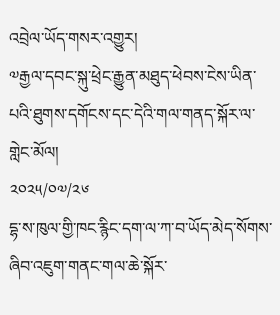འབྲེལ་ཡོད་གསར་འགྱུར།
༧རྒྱལ་དབང་སྐུ་ཕྲེང་རྒྱུན་མཐུད་ཕེབས་ངེས་ཡིན་པའི་ཐུགས་དགོངས་དང་དེའི་གལ་གནད་སྐོར་ལ་གླེང་མོལ།
༢༠༢༥/༠༧/༢༦
དྷ་ས་ཁུལ་གྱི་ཁང་རྙིང་དག་ལ་ཀ་བ་ཡོད་མེད་སོགས་ཞིབ་འཇུག་གནང་གལ་ཆེ་སྐོར་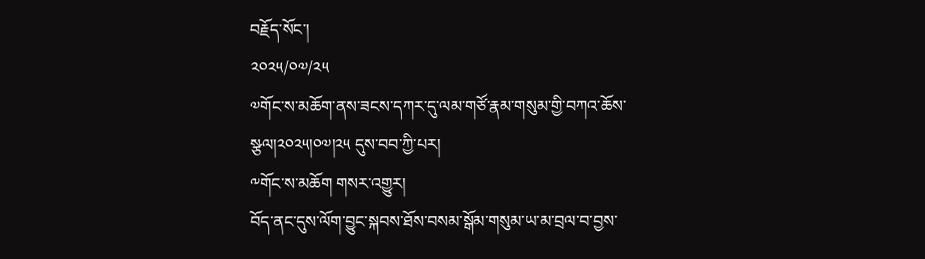བརྗོད་སོང་།
༢༠༢༥/༠༧/༢༥
༧གོང་ས་མཆོག་ནས་ཟངས་དཀར་དུ་ལམ་གཙོ་རྣམ་གསུམ་གྱི་བཀའ་ཆོས་སྩལ།༢༠༢༥།༠༧།༢༥ དུས་བབ་ཀྱི་པར།
༸གོང་ས་མཆོག གསར་འགྱུར།
བོད་ནང་དུས་ལོག་བྱུང་སྐབས་ཐོས་བསམ་སྒོམ་གསུམ་ཡ་མ་བྲལ་བ་བྱས་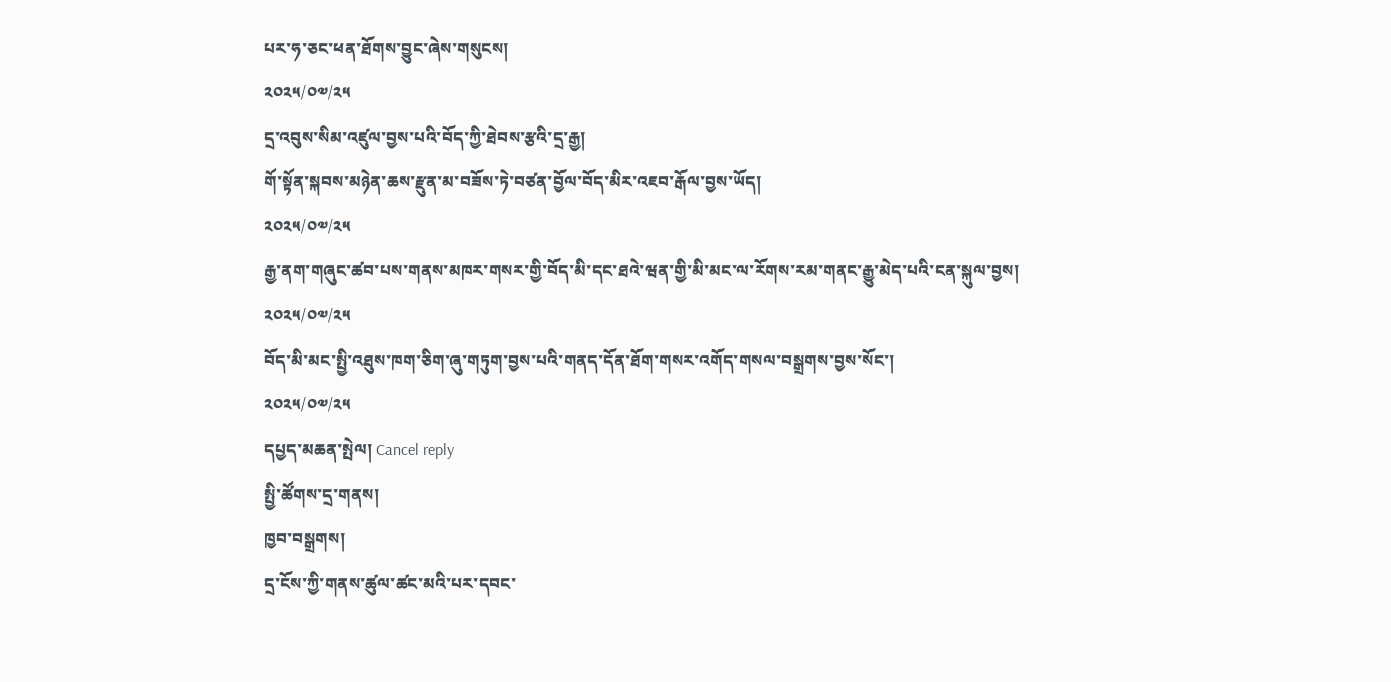པར་ཧ་ཅང་ཕན་ཐོགས་བྱུང་ཞེས་གསུངས།
༢༠༢༥/༠༧/༢༥
དྲ་འབུས་སིམ་འཛུལ་བྱས་པའི་བོད་ཀྱི་ཐེབས་རྩའི་དྲ་རྒྱ།
གོ་སྟོན་སྐབས་མཉེན་ཆས་རྫུན་མ་བཟོས་ཏེ་བཙན་བྱོལ་བོད་མིར་འཇབ་རྒོལ་བྱས་ཡོད།
༢༠༢༥/༠༧/༢༥
རྒྱ་ནག་གཞུང་ཚབ་པས་གནས་མཁར་གསར་གྱི་བོད་མི་དང་ཐའེ་ཝན་གྱི་མི་མང་ལ་རོགས་རམ་གནང་རྒྱུ་མེད་པའི་ངན་སྐུལ་བྱས།
༢༠༢༥/༠༧/༢༥
བོད་མི་མང་སྤྱི་འཐུས་ཁག་ཅིག་ཞུ་གཏུག་བྱས་པའི་གནད་དོན་ཐོག་གསར་འགོད་གསལ་བསྒྲགས་བྱས་སོང་།
༢༠༢༥/༠༧/༢༥
དཔྱད་མཆན་སྤེལ། Cancel reply
སྤྱི་ཚོགས་དྲ་གནས།
ཁྱབ་བསྒྲགས།
དྲ་ངོས་ཀྱི་གནས་ཚུལ་ཚང་མའི་པར་དབང་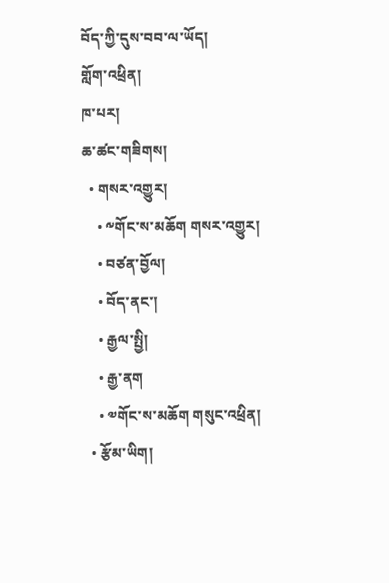བོད་ཀྱི་དུས་བབ་ལ་ཡོད།
གློག་འཕྲིན།
ཁ་པར།
ཆ་ཚང་གཟིགས།
  • གསར་འགྱུར།
    • ༸གོང་ས་མཆོག གསར་འགྱུར།
    • བཙན་བྱོལ།
    • བོད་ནང་།
    • རྒྱལ་སྤྱི།
    • རྒྱ་ནག
    • ༧གོང་ས་མཆོག གསུང་འཕྲིན།
  • རྩོམ་ཡིག།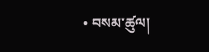• བསམ་ཚུལ།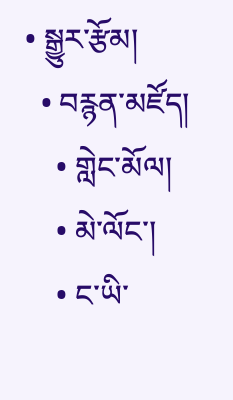• སྒྱུར་རྩོམ།
  • བརྙན་མཛོད།
    • གླེང་མོལ།
    • མེ་ལོང་།
    • ང་ཡི་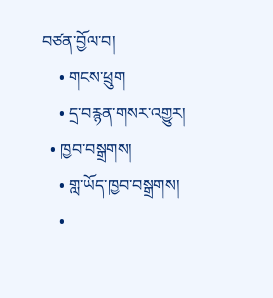བཙན་བྱོལ་བ།
    • གངས་ཕྲུག
    • དྲ་བརྙན་གསར་འགྱུར།
  • ཁྱབ་བསྒྲགས།
    • གླ་ཡོད་ཁྱབ་བསྒྲགས།
    •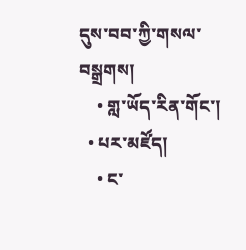དུས་བབ་ཀྱི་གསལ་བསྒྲགས།
    • གླ་ཡོད་རིན་གོང་།
  • པར་མཛོད།
    • ང་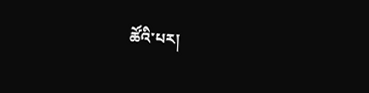ཚོའི་པར།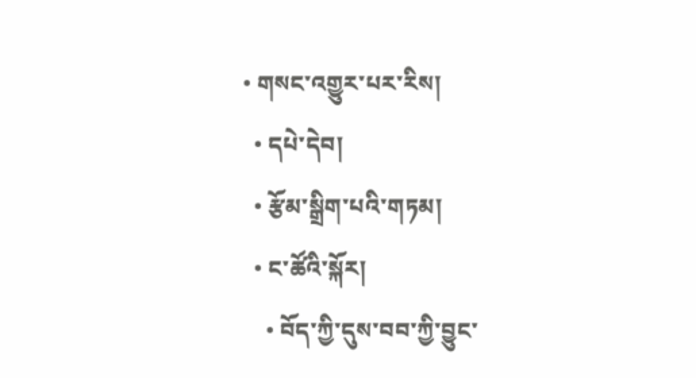• གསང་འགྱུར་པར་རིས།
  • དཔེ་དེབ།
  • རྩོམ་སྒྲིག་པའི་གཏམ།
  • ང་ཚོའི་སྐོར།
    • བོད་ཀྱི་དུས་བབ་ཀྱི་བྱུང་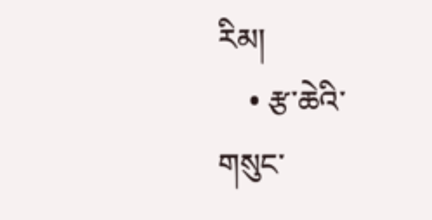རིམ།
    • རྩ་ཆེའི་གསུང་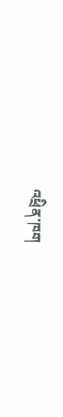འཕྲིན་ཁག